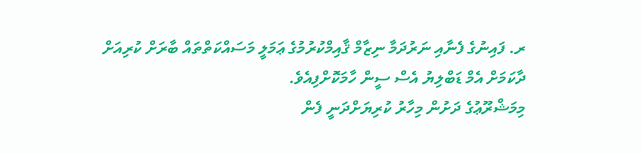ރ. ފައިނުގެ ފެނާއި ނަރުދަމާ ނިޒާމް ޤާއިމްކުރުމުގެ ޢަމަލީ މަސައްކަތްތައް ބާރަށް ކުރިއަށް ދާކަމަށް އެމް ޑަބްލިޔު އެސް ސީން ހާމަކޮށްފިއެވެ.
މިމަޝްރޫޢުގެ ދަށުން މިހާރު ކުރިޔަށްދަނީ ފެން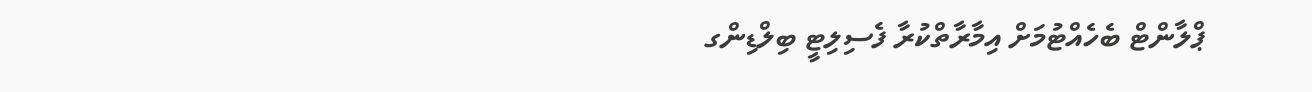ޕްލާންޓް ބެހެއްޓުމަށް އިމާރާތްކުރާ ފެސިލިޓީ ބިލްޑިންގ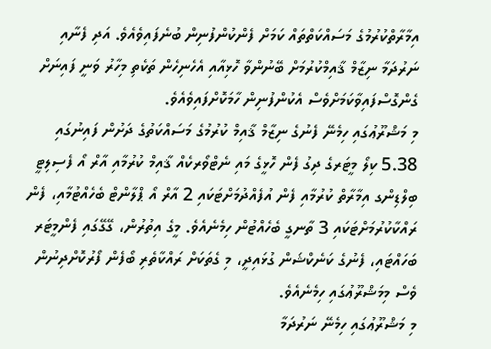އިމާރާތްކުރުމުގެ މަސައްކަތްތައް ކަމަށް ފެންކުންފުނިން ބުނެފައިވެއެވެ. އަދި ފެނާއި ނަރުދަމާ ނިޒާމް ޤާއިމްކުރުމަށް ބޭނުންވާ ހޮޅިއާއި އެހެނިހެން ތަކެތި މިހާރު ވަނީ ފައިނަށް ގެންގޮސްފައިވާކަމަށްވެސް އެކުންފުނިން ހާމަކޮށްފައިވެއެވެ.
މި މަޝްރޫޢުގައި ހިމެނޭ ފެނުގެ ނިޒާމް ޤާއިމް ކުރުމުގެ މަސައްކަތުގެ ދަށުން ފައިނުގައި 5.38 ކިލޯ މީޓަރގެ ދިގު ފެން ހޮޅީގެ މައި ނެޓްވޯރކެއް ޤާއިމް ކުރުމާއި އާރް އޯ ފެސިލިޓީ ބިލްޑިންގ އިމާރާތް ކުރުމާއި ފެން އުފެއްދުމަށްޓަކައި 2 އާރް އޯ ޕްލާންޓް ބެހެއްޓުމާއި، ފެން ރައްކާކުރުމަށްޓަކައި 3 ތާނގީ ބެހެއްޓުން ހިމެނެއެވެ. މީގެ އިތުރުން، ގޭގޭގައި ފެންމީޓަރ ބަހައްޓައި، ފެނުގެ ކަނެކްޝަން ގުޅައިދީ، މި ގެތަކަށް ރައްކާތެރި ބޯފެން ފޯރުކޮށްދިނުން ވެސް މިމަޝްރޫޢުގައި ހިމެނެއެވެ.
މި މަޝްރޫޢުގައި ހިމެނޭ ނަރުދަމާ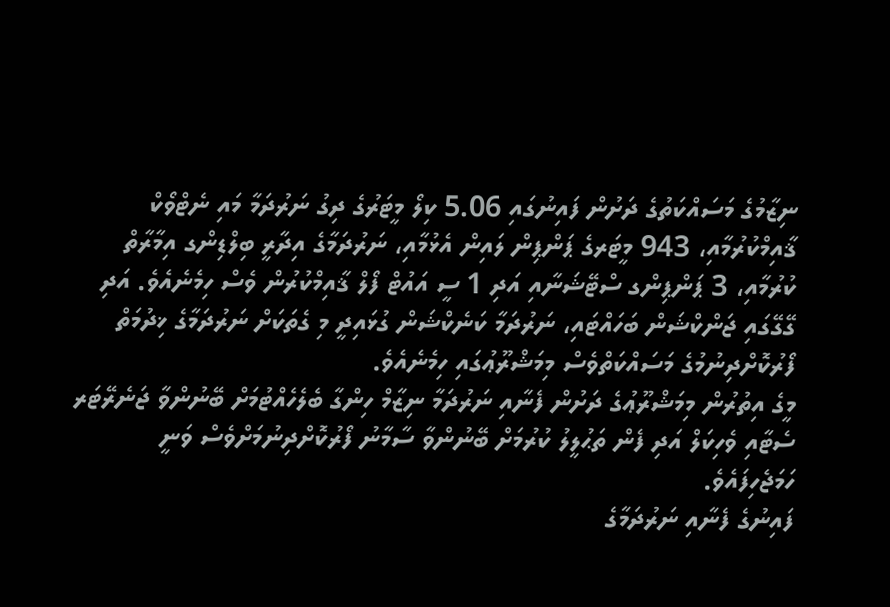ނިޒާމުގެ މަސައްކަތުގެ ދަށުން ފައިނުގައި 5.06 ކިލޯ މީޓަރުގެ ދިގު ނަރުދަމާ މައި ނެޓްވޯކް ޤާއިމްކުރުމާއި، 943 މީޓަރގެ ޕަންޕިން ލައިން އެޅުމާއި، ނަރުދަމާގެ އިދާރީ ބިލްޑިންގ އިމާރާތް ކުރުމާއި، 3 ޕަންޕިންގ ސްޓޭޝަނާއި އަދި 1 ސީ އައުޓް ފޯލް ޤާއިމްކުރުން ވެސް ހިމެނެއެވެ. އަދި  ގޭގޭގައި ޖަންކްޝަން ބަހައްޓައި، ނަރުދަމާ ކަނެކްޝަން ގުޅައިދީ މި ގެތަކަށް ނަރުދަމާގެ ޚިދުމަތް ފޯރުކޮށްދިނުމުގެ މަސައްކަތްވެސް މިމަޝްރޫޢުގައި ހިމެނެއެވެ.
މީގެ އިތުރުން މިމަޝްރޫޢުގެ ދަށުން ފެނާއި ނަރުދަމާ ނިޒާމް ހިންގާ ބެލެހެއްޓުމަށް ބޭނުންވާ ޖަނެރޭޓަރ ސެޓާއި ވެހިކަލް އަދި ފެން ތަޙުލީލު ކުރުމަށް ބޭނުންވާ ސާމާނު ފޯރުކޮށްދިނުމަށްވެސް ވަނީ ހަމަޖެހިފައެވެ.
ފައިނުގެ ފެނާއި ނަރުދަމާގެ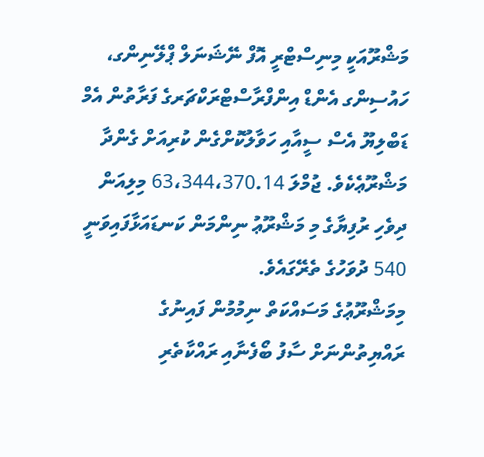މަޝްރޫއަކީ މިނިސްޓްރީ އޮފް ނޭޝަނަލް ޕްލޭނިންގ، ހައުސިންގ އެންޑް އިންފްރާސްޓްރަކްޗަރގެ ފަރާތުން އެމް ޑަބްލިޔޫ އެސް ސީއާއި ހަވާލުކޮށްގެން ކުރިއަށް ގެންދާ މަޝްރޫޢެކެވެ. ޖުމްލަ 63،344،370.14 މިލިއަން ދިވެހި ރުފިޔާގެ މި މަޝްރޫޢު ނިންމަން ކަނޑައަޅާފައިވަނީ 540 ދުވަހުގެ ތެރޭގައެވެ.
މިމަޝްރޫޢުގެ މަސައްކަތް ނިމުމުން ފައިނުގެ ރައްޔިތުންނަށް ސާފު ބޯފެނާއި ރައްކާތެރި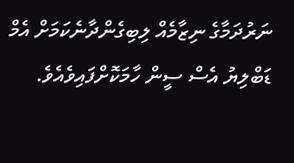ނަރުދަމާގެ ނިޒާމެއް ލިބިގެންދާނެކަމަށް އެމް ޑަބްލިޔު އެސް ސީން ހާމަކޮށްފައިވެއެވެ.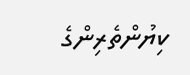ކިޔުންތެރިންގެ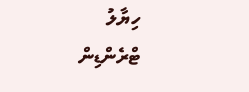ހިޔާލު
ޓްރެންޑިން